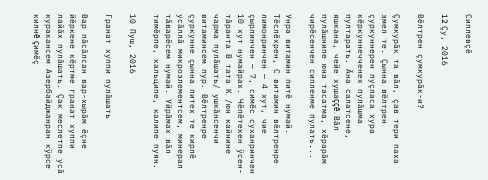Сиплевçĕ

12 Çу, 2016

Вĕлтрен çумкурăк-и?

Çумкурăк та вăл, çав тери паха эмел те. Çынна вĕлтрен çуркуннерен пуçласа хура кĕркуннечченех пулăшма пултарать. Ăна салатсене, яшкана, чейе хушаççĕ. Вăл пулăшнипе юна тасатма, хĕрарăм чирĕсенчен сипленме пулать...

Унра витамин питĕ нумай. Тĕслĕхрен, С витамин вĕлтренре лимонринчен — 4 хут, чие çырлинчен — 7, симĕс суханринчен 10 хут нумайрах. Чĕпĕтекен ÿсен-тăранта В тата К /юн кайнине чарма пулăшать/ ушкăнсенчи витаминсем пур. Вĕлтренре çуркунне çынна питех те кирлĕ усăллă микроэлементсем, минерал тăварĕсем нумай. Уйрăмах вăл тимĕрпе, кальципе, калипе пуян.

10 Пуш, 2016

Гранат хуппи пулăшать

Вар пăсăлсан вар-хырăм ĕçне йĕркене кĕртме гранат хуппи лайăх пулăшать. Çак меслетпе усă куракансем Азербайджанран кÿрсе килнĕ çимĕç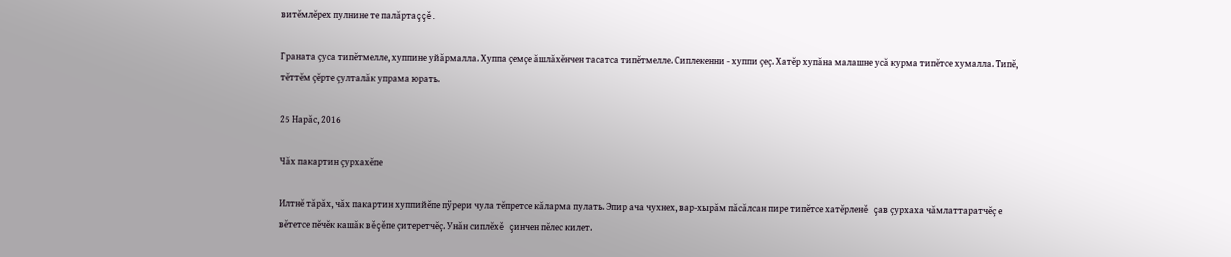витĕмлĕрех пулнине те палăртаççĕ.

Граната çуса типĕтмелле, хуппине уйăрмалла. Хуппа çемçе ăшлăхĕнчен тасатса типĕтмелле. Сиплекенни - хуппи çеç. Хатĕр хупăна малашне усă курма типĕтсе хумалла. Типĕ, тĕттĕм çĕрте çулталăк упрама юрать.

25 Нарăс, 2016

Чăх пакартин çурхахĕпе

Илтнĕ тăрăх, чăх пакартин хуппийĕпе пÿрери чула тĕпретсе кăларма пулать. Эпир ача чухнех, вар-хырăм пăсăлсан пире типĕтсе хатĕрленĕ çав çурхаха чăмлаттаратчĕç е вĕтетсе пĕчĕк кашăк вĕçĕпе çитеретчĕç. Унăн сиплĕхĕ çинчен пĕлес килет.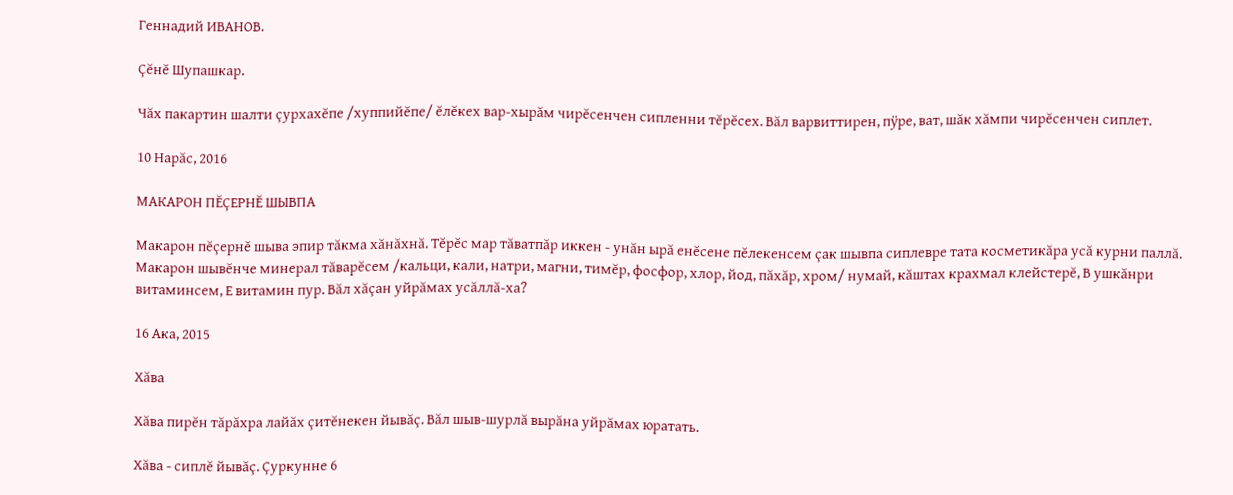Геннадий ИВАНОВ.

Çĕнĕ Шупашкар.

Чăх пакартин шалти çурхахĕпе /хуппийĕпе/ ĕлĕкех вар-хырăм чирĕсенчен сипленни тĕрĕсех. Вăл варвиттирен, пÿре, ват, шăк хăмпи чирĕсенчен сиплет.

10 Нарăс, 2016

МАКАРОН ПĔÇЕРНĔ ШЫВПА

Макарон пĕçернĕ шыва эпир тăкма хăнăхнă. Тĕрĕс мар тăватпăр иккен - унăн ырă енĕсене пĕлекенсем çак шывпа сиплевре тата косметикăра усă курни паллă. Макарон шывĕнче минерал тăварĕсем /кальци, кали, натри, магни, тимĕр, фосфор, хлор, йод, пăхăр, хром/ нумай, кăштах крахмал клейстерĕ, В ушкăнри витаминсем, Е витамин пур. Вăл хăçан уйрăмах усăллă-ха?

16 Ака, 2015

Хăва

Хăва пирĕн тăрăхра лайăх çитĕнекен йывăç. Вăл шыв-шурлă вырăна уйрăмах юратать.

Хăва - сиплĕ йывăç. Çуркунне 6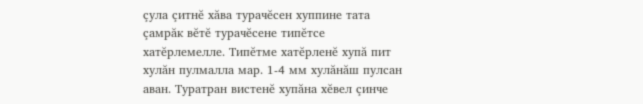çула çитнĕ хăва турачĕсен хуппине тата çамрăк вĕтĕ турачĕсене типĕтсе хатĕрлемелле. Типĕтме хатĕрленĕ хупă пит хулăн пулмалла мар. 1-4 мм хулăнăш пулсан аван. Туратран вистенĕ хупăна хĕвел çинче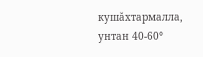кушăхтармалла, унтан 40-60°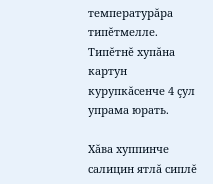температурăра типĕтмелле. Типĕтнĕ хупăна картун курупкăсенче 4 çул упрама юрать.

Хăва хуппинче салицин ятлă сиплĕ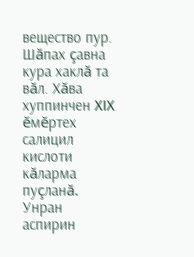вещество пур. Шăпах çавна кура хаклă та вăл. Хăва хуппинчен XIX ĕмĕртех салицил кислоти кăларма пуçланă. Унран аспирин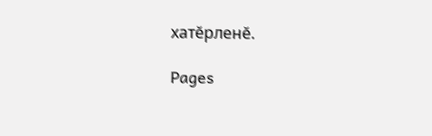хатĕрленĕ.

Pages